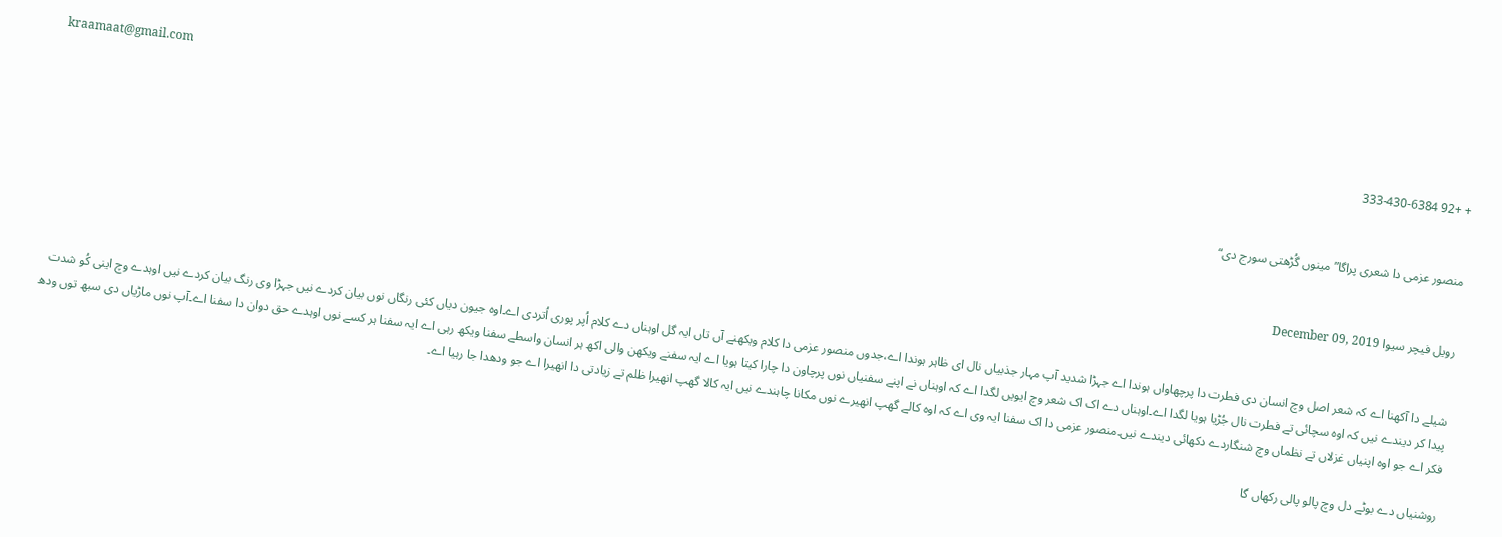kraamaat@gmail.com
+ +92 333-430-6384


منصور عزمی دا شعری پراگا”مینوں گُڑھتی سورج دی“


رویل فیچر سیوا December 09, 2019


شیلے دا آکھنا اے کہ شعر اصل وچ انسان دی فطرت دا پرچھاواں ہوندا اے جہڑا شدید آپ مہار جذبیاں نال ای ظاہر ہوندا اے،جدوں منصور عزمی دا کلام ویکھنے آں تاں ایہ گل اوہناں دے کلام اُپر پوری اُتردی اے۔اوہ جیون دیاں کئی رنگاں نوں بیان کردے نیں جہڑا وی رنگ بیان کردے نیں اوہدے وچ اینی کُو شدت پیدا کر دیندے نیں کہ اوہ سچائی تے فطرت نال جُڑیا ہویا لگدا اے۔اوہناں دے اک اک شعر وچ ایویں لگدا اے کہ اوہناں نے اپنے سفنیاں نوں پرچاون دا چارا کیتا ہویا اے ایہ سفنے ویکھن والی اکھ ہر انسان واسطے سفنا ویکھ رہی اے ایہ سفنا ہر کسے نوں اوہدے حق دوان دا سفنا اے۔آپ نوں ماڑیاں دی سبھ توں ودھ فکر اے جو اوہ اپنیاں غزلاں تے نظماں وچ شنگاردے دکھائی دیندے نیں۔منصور عزمی دا اک سفنا ایہ وی اے کہ اوہ کالے گھپ انھیرے نوں مکانا چاہندے نیں ایہ کالا گھپ انھیرا ظلم تے زیادتی دا انھیرا اے جو ودھدا جا رہیا اے۔

روشنیاں دے بوٹے دل وچ پالو پالی رکھاں گا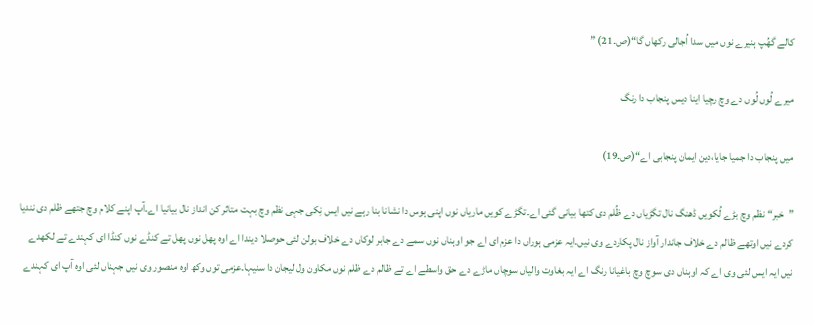کالے گھُپ ہنیرے نوں میں سدا اُجالی رکھاں گا“(ص۔21) ”

میرے لُوں لُوں دے وچ رچیا اینا دیس پنجاب دا رنگ

میں پنجاب دا جمیا جایا،دین ایمان پنجابی اے“(ص۔19)

”خبر“ نظم وچ بڑے لُکویں ڈھنگ نال تگڑیاں دے ظُلم دی کتھا بیانی گئی اے۔تگڑے کویں ماریاں نوں اپنی ہوس دا نشانا بنا رہے نیں ایس نِکی جہی نظم وچ بہت متاثر کن انداز نال بیانیا اے۔آپ اپنے کلام وچ جتھے ظلم دی نندیا کردے نیں اوتھے ظالم دے خلاف جاندار آواز نال پکاردے وی نیں۔ایہ عزمی ہوراں دا عزم ای اے جو اوہناں نوں سمے دے جابر لوکاں دے خلاف بولن لئی حوصلا دیندا اے اوہ پھل نوں پھل تے کنڈے نوں کنڈا ای کہندے تے لکھدے نیں ایہ ایس لئی وی اے کہ اوہناں دی سوچ وچ باغیانا رنگ اے ایہ بغاوت والیاں سوچاں ماڑے دے حق واسطے اے تے ظالم دے ظلم نوں مکاون ول لیجان دا سنیہا۔عزمی توں وکھ اوہ منصور وی نیں جہناں لئی اوہ آپ ای کہندے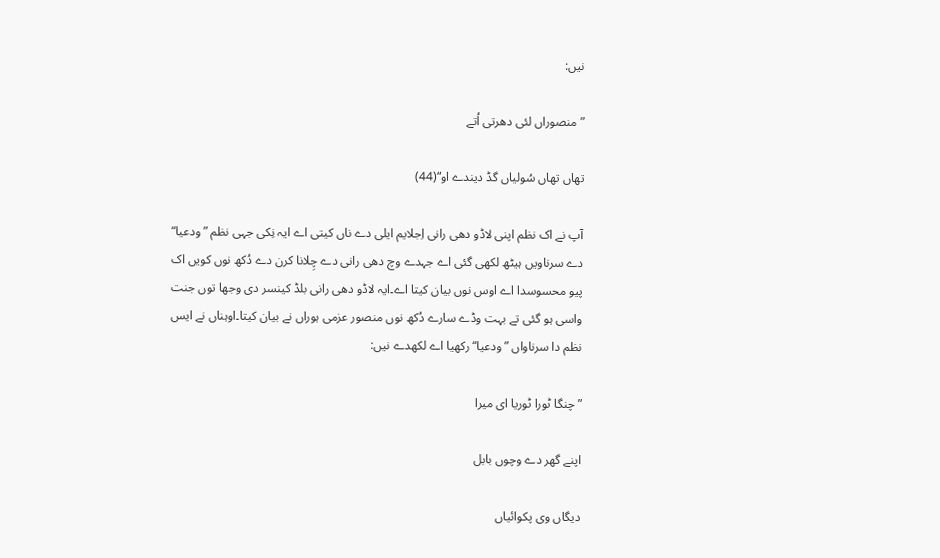نیں:

”منصوراں لئی دھرتی اُتے

تھاں تھاں سُولیاں گڈ دیندے او“(44)

آپ نے اک نظم اپنی لاڈو دھی رانی اِجلایم ایلی دے ناں کیتی اے ایہ نِکی جہی نظم ”ودعیا“ دے سرناویں ہیٹھ لکھی گئی اے جہدے وچ دھی رانی دے چِلانا کرن دے دُکھ نوں کویں اک پیو محسوسدا اے اوس نوں بیان کیتا اے۔ایہ لاڈو دھی رانی بلڈ کینسر دی وجھا توں جنت واسی ہو گئی تے بہت وڈے سارے دُکھ نوں منصور عزمی ہوراں نے بیان کیتا۔اوہناں نے ایس نظم دا سرناواں ”ودعیا“ رکھیا اے لکھدے نیں:

” چنگا ٹورا ٹوریا ای میرا

اپنے گھر دے وچوں بابل

دیگاں وی پکوائیاں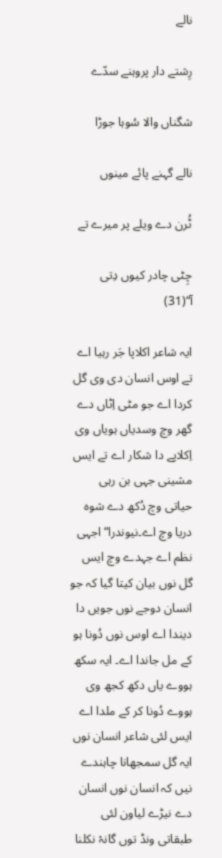نالے

رِشتے دار پروہنے سدّے

شگناں والا سُوہا جوڑا

نالے گہنے پائے مینوں

ٹُرن دے ویلے پر میرے تے

چِٹی چادر کیوں دِتی آ“(31)

ایہ شاعر اکلاپا جَر رہیا اے تے اوس انسان دی وی گل کردا اے جو مٹی اِٹاں دے گھر وچ وسدیاں ہویاں وی اِکلاپے دا شکار اے تے ایس مشینی جہی بن رہی حیاتی وچ دُکھ دے شوہ دریا وچ اے۔نیوندرا“ اجہی نظم اے جہدے وچ ایس گل نوں بیان کیتا گیا کہ جو انسان دوجے نوں جویں دا دیندا اے اوس نوں دُونا ہو کے مل جاندا اے۔ ایہ سکھ ہووے یاں دکھ کجھ وی ہووے دُونا کر کے ملدا اے ایس لئی شاعر انسان نوں ایہ گل سمجھانا چاہندے نیں کہ انسان نوں انسان دے نیڑے لیاون لئی طبقاتی ونڈ توں گانہْ نکلنا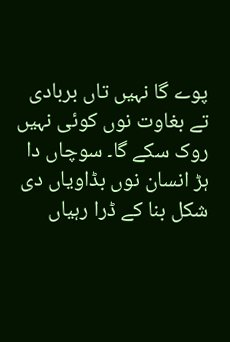پوے گا نہیں تاں بربادی تے بغاوت نوں کوئی نہیں روک سکے گا۔ سوچاں دا ہڑ انسان نوں بڈاویاں دی شکل بنا کے ڈرا رہیاں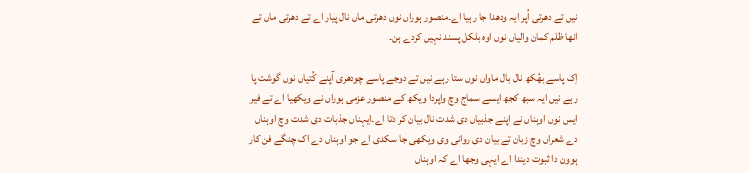نیں تے دھرتی اُپر ایہ ودھدا جا رہیا اے۔منصور ہوراں نوں دھرتی ماں نال پیار اے تے دھرتی ماں تے انھا ظلم کمان والیاں نوں اوہ بلکل پسند نہیں کردے ہن۔

اِک پاسے بھُکھ نال بال ماواں نوں ستا رہے نیں تے دوجے پاسے چودھری آپنے کُتیاں نوں گوشت پا رہے نیں ایہ سبھ کجھ ایسے سماج وچ واپردا ویکھ کے منصور عزمی ہوراں نے ویکھیا اے تے فیر ایس نوں اوہناں نے اپنے جذبیاں دی شدت نال بیان کر دتا اے۔ایہناں جذبات دی شدت وچ اوہناں دے شعراں وچ زبان تے بیان دی روانی وی ویکھی جا سکدی اے جو اوہناں دے اک چنگے فن کار ہوون دا ثبوت دیندا اے ایہی وجھا اے کہ اوہناں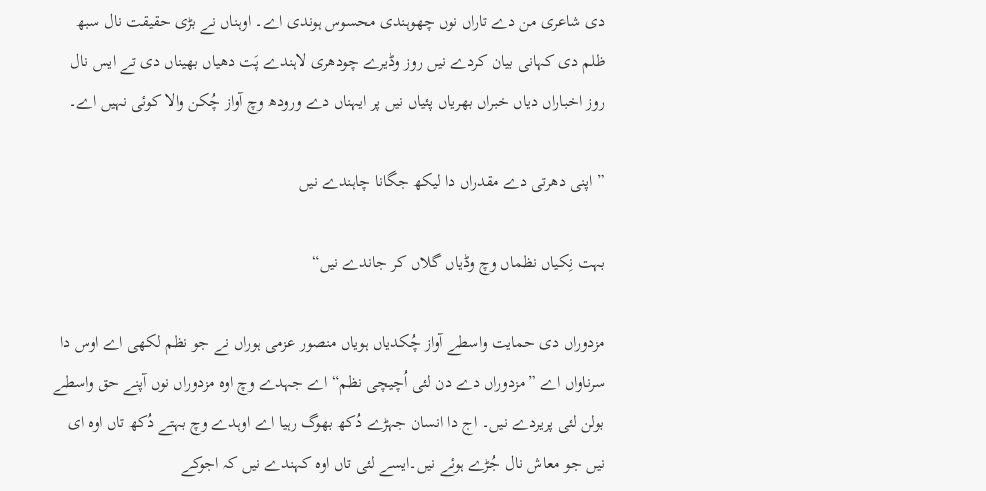دی شاعری من دے تاراں نوں چھوہندی محسوس ہوندی اے۔ اوہناں نے بڑی حقیقت نال سبھ ظلم دی کہانی بیان کردے نیں روز وڈیرے چودھری لاہندے پَت دھیاں بھیناں دی تے ایس نال روز اخباراں دیاں خبراں بھریاں پئیاں نیں پر ایہناں دے ورودھ وچ آواز چُکن والا کوئی نہیں اے۔

” اپنی دھرتی دے مقدراں دا لیکھ جگانا چاہندے نیں

بہت نِکیاں نظماں وچ وڈیاں گلاں کر جاندے نیں“

مزدوراں دی حمایت واسطے آواز چُکدیاں ہویاں منصور عزمی ہوراں نے جو نظم لکھی اے اوس دا سرناواں اے ”مزدوراں دے دن لئی اُچیچی نظم“ اے جہدے وچ اوہ مزدوراں نوں آپنے حق واسطے بولن لئی پریردے نیں۔ اج دا انسان جہڑے دُکھ بھوگ رہیا اے اوہدے وچ بہتے دُکھ تاں اوہ ای نیں جو معاش نال جُڑے ہوئے نیں۔ایسے لئی تاں اوہ کہندے نیں کہ اجوکے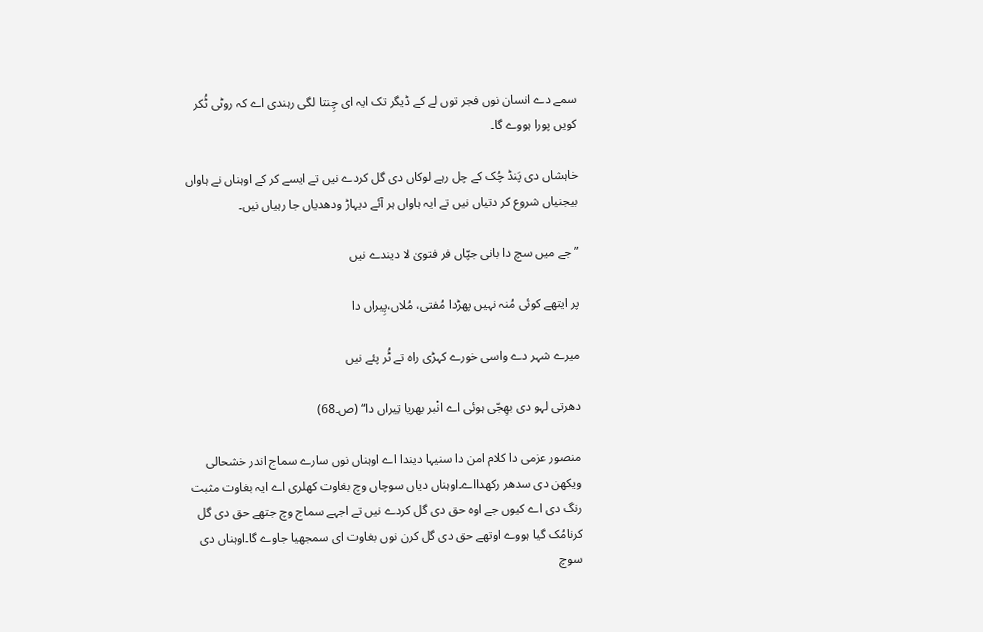سمے دے انسان نوں فجر توں لے کے ڈیگر تک ایہ ای چِنتا لگی رہندی اے کہ روٹی ٹُکر کویں پورا ہووے گا۔

خاہشاں دی پَنڈ چُک کے چل رہے لوکاں دی گل کردے نیں تے ایسے کر کے اوہناں نے ہاواں بیجنیاں شروع کر دتیاں نیں تے ایہ ہاواں ہر آئے دیہاڑ ودھدیاں جا رہیاں نیں۔

” جے میں سچ دا بانی جپّاں فر فتویٰ لا دیندے نیں

پر ایتھے کوئی مُنہ نہیں پھڑدا مُفتی، مُلاں،پِیراں دا

میرے شہر دے واسی خورے کہڑی راہ تے ٹُر پئے نیں

دھرتی لہو دی بھِجّی ہوئی اے انْبر بھریا تِیراں دا“ (ص۔68)

منصور عزمی دا کلام امن دا سنیہا دیندا اے اوہناں نوں سارے سماج اندر خشحالی ویکھن دی سدھر رکھدااے۔اوہناں دیاں سوچاں وچ بغاوت کھلری اے ایہ بغاوت مثبت رنگ دی اے کیوں جے اوہ حق دی گل کردے نیں تے اجہے سماج وچ جتھے حق دی گل کرنامُک گیا ہووے اوتھے حق دی گل کرن نوں بغاوت ای سمجھیا جاوے گا۔اوہناں دی سوچ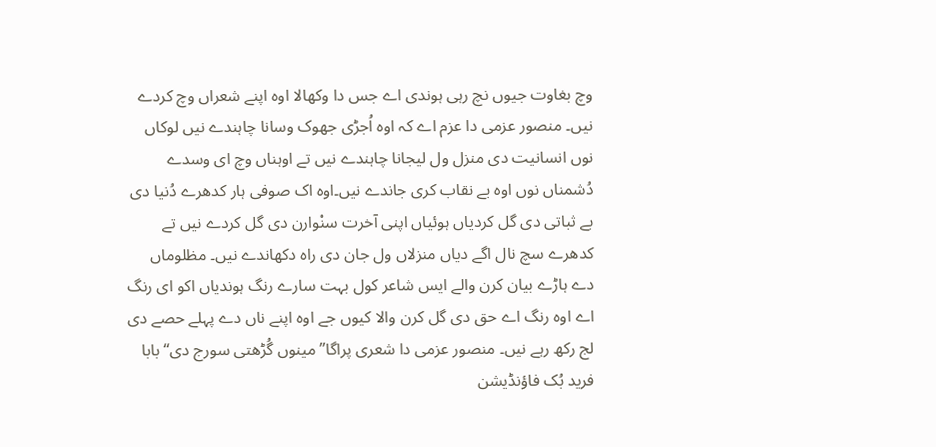وچ بغاوت جیوں نچ رہی ہوندی اے جس دا وکھالا اوہ اپنے شعراں وچ کردے نیں۔ منصور عزمی دا عزم اے کہ اوہ اُجڑی جھوک وسانا چاہندے نیں لوکاں نوں انسانیت دی منزل ول لیجانا چاہندے نیں تے اوہناں وچ ای وسدے دُشمناں نوں اوہ بے نقاب کری جاندے نیں۔اوہ اک صوفی ہار کدھرے دُنیا دی بے ثباتی دی گل کردیاں ہوئیاں اپنی آخرت سنْوارن دی گل کردے نیں تے کدھرے سچ نال اگے دیاں منزلاں ول جان دی راہ دکھاندے نیں۔ مظلوماں دے ہاڑے بیان کرن والے ایس شاعر کول بہت سارے رنگ ہوندیاں اکو ای رنگ اے اوہ رنگ اے حق دی گل کرن والا کیوں جے اوہ اپنے ناں دے پہلے حصے دی لج رکھ رہے نیں۔ منصور عزمی دا شعری پراگا”مینوں گُڑھتی سورج دی“ بابا فرید بُک فاؤنڈیشن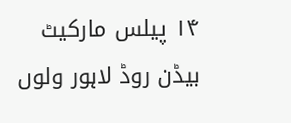۱۴ پیلس مارکیٹ بیڈن روڈ لاہور ولوں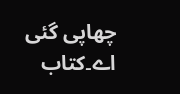چھاپی گئی اے۔کتاب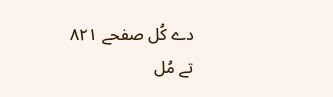دے کُل صفحے ۸۲۱ تے مُل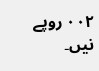۰۰۲ روپے نیں۔